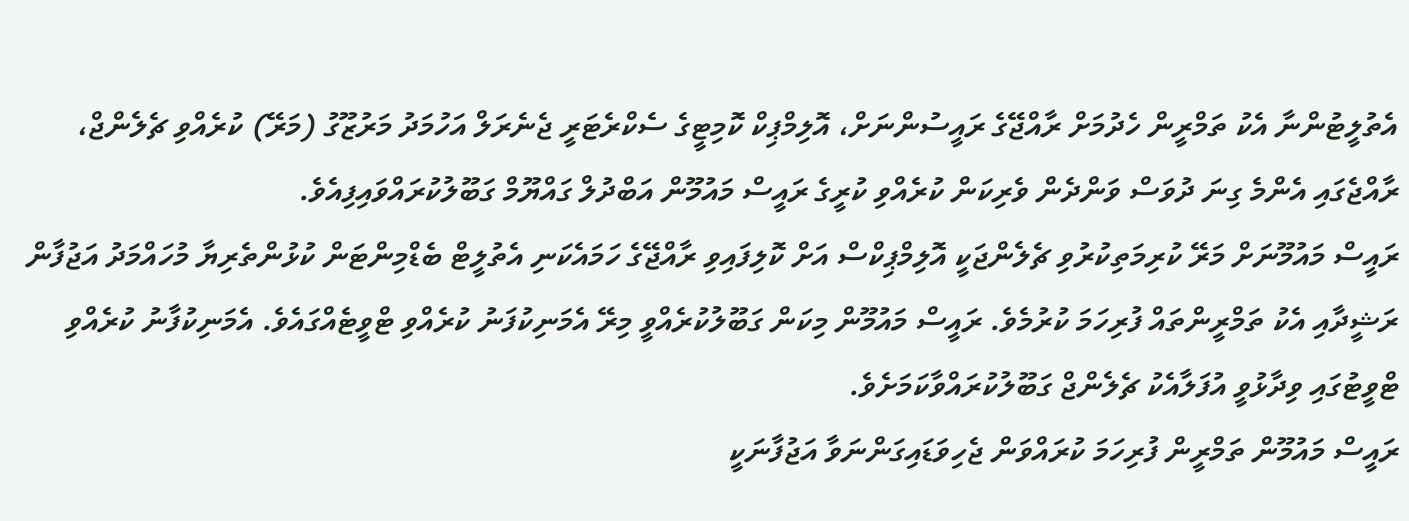އެތުލީޓުންނާ އެކު ތަމްރީން ހެދުމަށް ރާއްޖޭގެ ރައީސުންނަށް، އޮލިމްޕިކް ކޮމިޓީގެ ސެކްރެޓަރީ ޖެނެރަލް އަހުމަދު މަރުޒޫގު (މަރޭ) ކުރެއްވި ޗެލެންޖް، ރާއްޖެގައި އެންމެ ގިނަ ދުވަސް ވަންދެން ވެރިކަން ކުރެއްވި ކުރީގެ ރައީސް މައުމޫން އަބްދުލް ގައްޔޫމް ގަބޫލުކުރައްވައިފިއެވެ.
ރައީސް މައުމޫނަށް މަރޭ ކުރިމަތިކުރުވި ޗެލެންޖަކީ އޮލިމްޕިކްސް އަށް ކޮލިފައިވި ރާއްޖޭގެ ހަމައެކަނި އެތުލީޓް ބެޑްމިންޓަން ކުޅުންތެރިޔާ މުހައްމަދު އަޖުފާން ރަޝީދާއި އެކު ތަމްރީންތައް ފުރިހަމަ ކުރުމެވެ. ރައީސް މައުމޫން މިކަން ގަބޫލުކުރެއްވީ މިރޭ އެމަނިކުފަނު ކުރެއްވި ޓްވީޓެއްގައެވެ. އެމަނިކުފާނު ކުރެއްވި ޓްވީޓުގައި ވިދާޅުވީ އުފަލާއެކު ޗެލެންޖް ގަބޫލުކުރައްވާކަމަށެވެ.
ރައީސް މައުމޫން ތަމްރީން ފުރިހަމަ ކުރައްވަން ޖެހިވަޑައިގަންނަވާ އަޖުފާނަކީ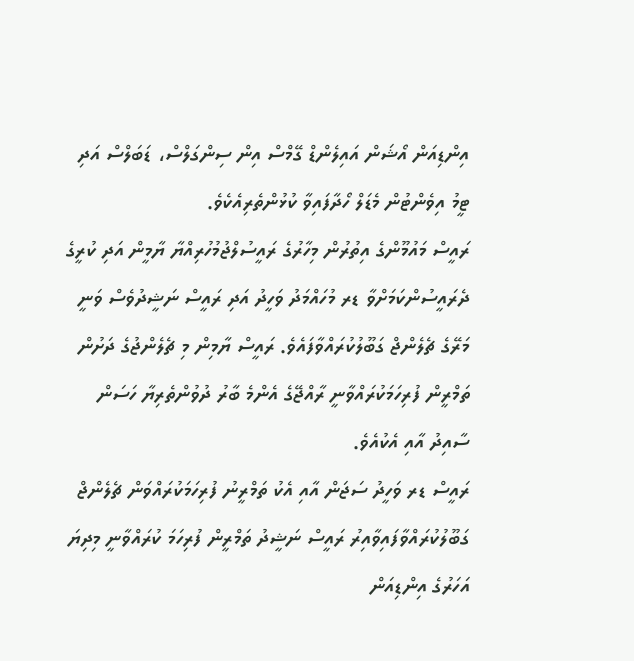އިންޑިއަން އޯޝަން އައިލެންޑް ގޭމްސް އިން ސިންގަލްސް، ޑަބަލްސް އަދި ޓީމު އިވެންޓުން މެޑަލް ހޯދާފައިވާ ކުޅުންތެރިއެކެވެ.
ރައީސް މައުމޫންގެ އިތުރުން މިހާރުގެ ރައީސުލްޖުމުހުރިއްޔާ ޔާމީން އަދި ކުރީގެ ދެރައީސުންކަމަށްވާ ޑރ މުހައްމަދު ވަހީދު އަދި ރައީސް ނަޝީދުވެސް ވަނީ މަރޭގެ ޗެލެންޖް ގަބޫލުކުރައްވާފައެވެ. ރައީސް ޔާމިން މި ޗެލެންޖުގެ ދަށުން ތަމްރީން ފުރިހަމަކުރައްވާނީ ރާއްޖޭގެ އެންމެ ބާރު ދުވުންތެރިޔާ ހަސަން ސާއިދު އާއި އެކުއެވެ.
ރައީސް ޑރ ވަހީދު ސަޖަން އާއި އެކު ތަމްރީނު ފުރިހަމަކުރައްވަން ޗެލެންޖް ގަބޫލުކުރައްވާފައިވާއިރު ރައީސް ނަޝީދު ތަމްރީން ފުރިހަމަ ކުރައްވާނީ މިދިޔަ އަހަރުގެ އިންޑިއަން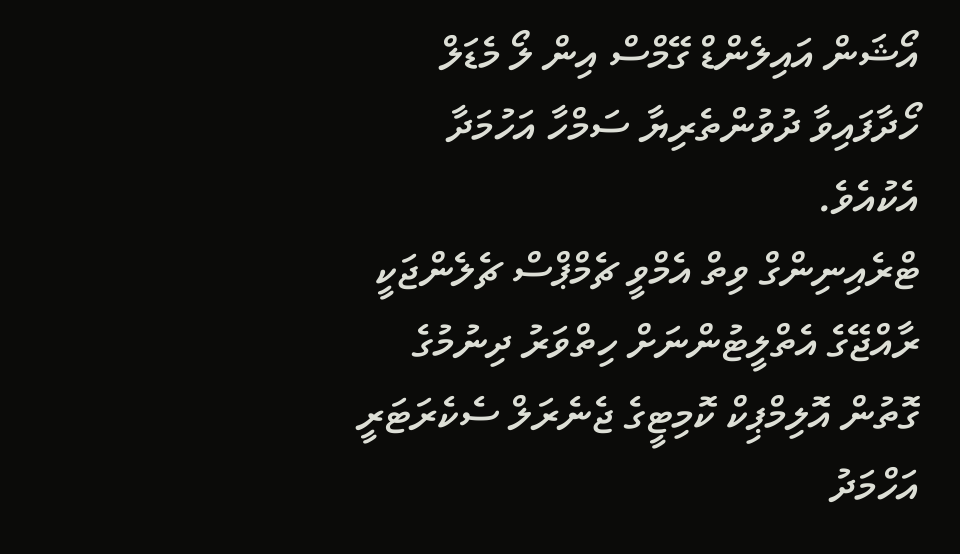އޯޝަން އައިލެންޑް ގޭމްސް އިން ލޯ މެޑަލް ހޯދާފައިވާ ދުވުންތެރިޔާ ސަމްހާ އަހުމަދާ އެކުއެވެ.
ޓްރެއިނިންގް ވިތް އެމްވީ ޗެމްޕްސް ޗެލެންޖަކީ ރާއްޖޭގެ އެތްލީޓުންނަށް ހިތްވަރު ދިނުމުގެ ގޮތުން އޮލިމްޕިކް ކޮމިޓީގެ ޖެނެރަލް ސެކެރަޓަރީ އަހްމަދު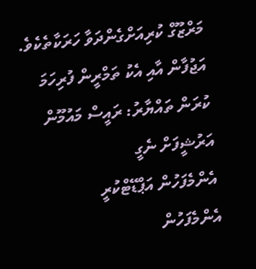މަރްޒޫގް ކުރިއަށްގެންދަވާ ހަރަކާތެކެވެ.
އަޖުފާން އާއި އެކު ތަމްރީން ފުރިހަމަ ކުރަން ތައްޔާރު: ރައީސް މައުމޫން
އަރުޝީފަށް ނެގީ
އެންމެފަހުން އަޕްޑޭޓްކުރީ
އެންމެފަހުން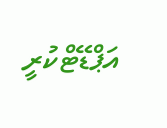އަޕްޑޭޓްކުރީ